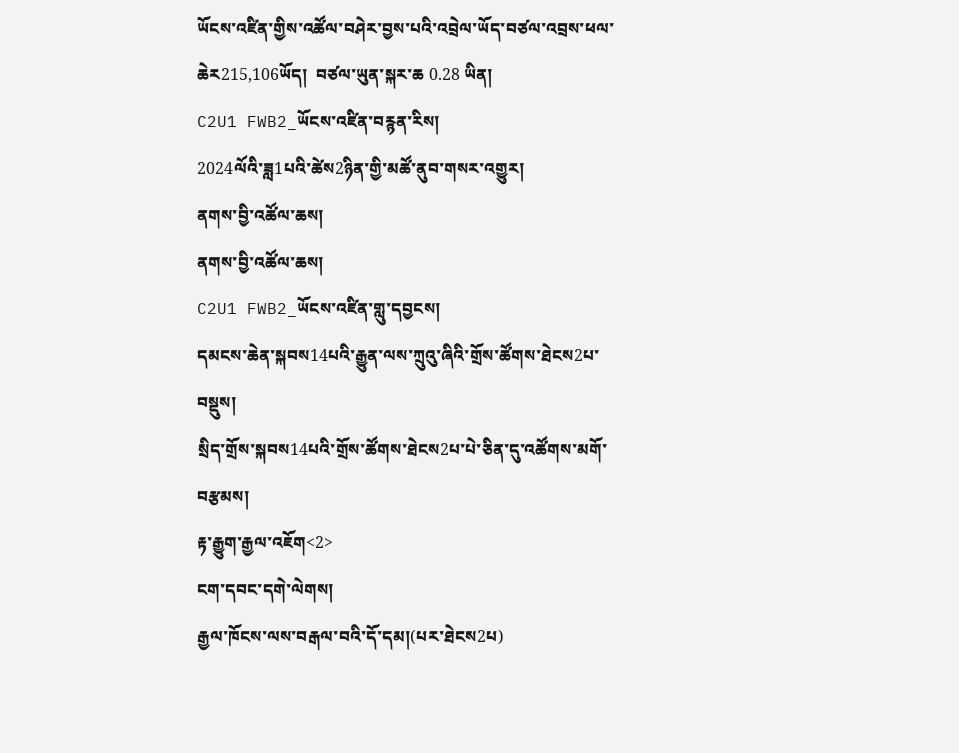ཡོངས་འཛིན་གྱིས་འཚོལ་བཤེར་བྱས་པའི་འབྲེལ་ཡོད་བཙལ་འབྲས་ཕལ་ཆེར215,106ཡོད།  བཙལ་ཡུན་སྐར་ཆ 0.28 ཡིན།
C2U1 FWB2_ཡོངས་འཛིན་བརྙན་རིས།
2024ལོའི་ཟླ1པའི་ཚེས2ཉིན་གྱི་མཚོ་ནུབ་གསར་འགྱུར།
ནགས་བྱི་འཚོལ་ཆས།
ནགས་བྱི་འཚོལ་ཆས།
C2U1 FWB2_ཡོངས་འཛིན་གླུ་དབྱངས།
དམངས་ཆེན་སྐབས14པའི་རྒྱུན་ལས་ཀྲུའུ་ཞིའི་གྲོས་ཚོགས་ཐེངས2པ་བསྡུས།
སྲིད་གྲོས་སྐབས14པའི་གྲོས་ཚོགས་ཐེངས2པ་པེ་ཅིན་དུ་འཚོགས་མགོ་བརྩམས།
རྟ་རྒྱུག་རྒྱལ་འཇོག<2>
ངག་དབང་དགེ་ལེགས།
རྒྱལ་ཁོངས་ལས་བརྒལ་བའི་དོ་དམ།(པར་ཐེངས2པ)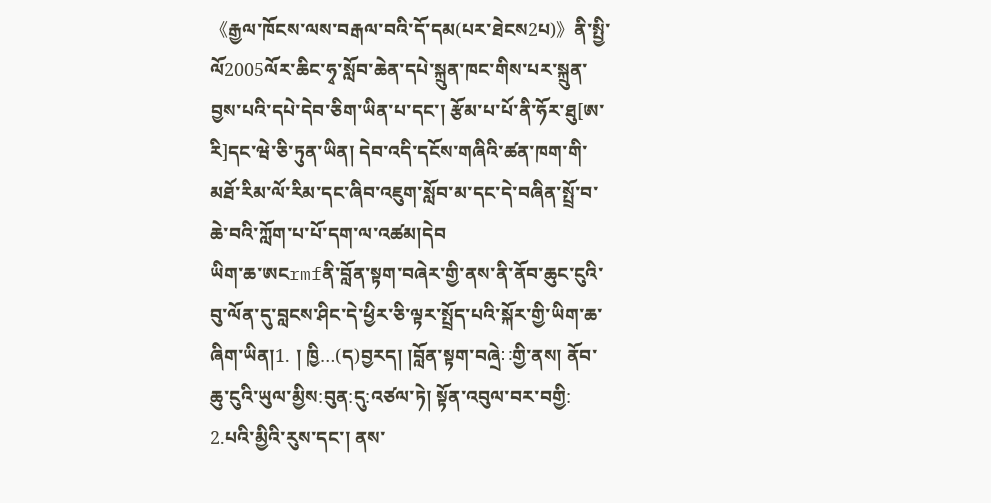《རྒྱལ་ཁོངས་ལས་བརྒལ་བའི་དོ་དམ(པར་ཐེངས2པ)》ནི་སྤྱི་ལོ2005ལོར་ཆིང་ཧྭ་སློབ་ཆེན་དཔེ་སྐྲུན་ཁང་གིས་པར་སྐྲུན་བྱས་པའི་དཔེ་དེབ་ཅིག་ཡིན་པ་དང་། རྩོམ་པ་པོ་ནི་ཧོར་ཐུ[ཨ་རི]དང་ཝེ་ཅི་ཏུན་ཡིན། དེབ་འདི་དངོས་གཞིའི་ཚན་ཁག་གི་མཐོ་རིམ་ལོ་རིམ་དང་ཞིབ་འཇུག་སློབ་མ་དང་དེ་བཞིན་སྤྲོ་བ་ཆེ་བའི་ཀློག་པ་པོ་དག་ལ་འཚམ།དེབ
ཡིག་ཆ་ཨངrmfནི་བློན་སྟག་བཞེར་གྱི་ནས་ནི་ནོབ་ཆུང་ངུའི་བུ་ལོན་དུ་བླངས་ཤིང་དེ་ཕྱིར་ཅི་ལྟར་སྤྲོད་པའི་སྐོར་གྱི་ཡིག་ཆ་ཞིག་ཡིན།1. ། ཁྱི…(ད)བྱརད། །བློན་སྟག་བཞྲེ∷གྱི་ནས། ནོབ་ཆུ་ངུའི་ཡུལ་མྱིས:བུན:དུ:འཙལ་ཏེ། སྟོན་འབུལ་བར་བགྱི: 2.པའི་མྱིའི་རུས་དང་། ནས་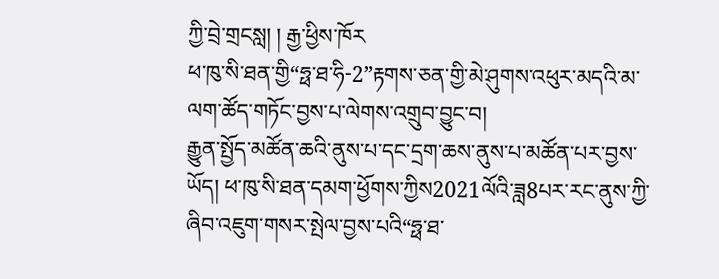ཀྱི་བྲེ་གྲངསླ། ། རྒྱ་ཕྱིས་ཁོར
ཕ་ཁུ་སི་ཐན་གྱི“ཧྥ་ཐ་ཧི-2”རྟགས་ཅན་གྱི་མེ་ཤུགས་འཕུར་མདའི་མ་ལག་ཚོད་གཏོང་བྱས་པ་ལེགས་འགྲུབ་བྱུང་བ།
རྒྱུན་སྤྱོད་མཚོན་ཆའི་ནུས་པ་དང་དྲག་ཆས་ནུས་པ་མཚོན་པར་བྱས་ཡོད། ཕ་ཁུ་སི་ཐན་དམག་ཕྱོགས་ཀྱིས2021ལོའི་ཟླ8པར་རང་ནུས་ཀྱི་ཞིབ་འཇུག་གསར་སྤེལ་བྱས་པའི“ཧྥ་ཐ་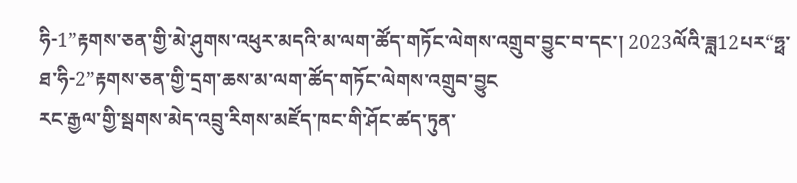ཧི-1”རྟགས་ཅན་གྱི་མེ་ཤུགས་འཕུར་མདའི་མ་ལག་ཚོད་གཏོང་ལེགས་འགྲུབ་བྱུང་བ་དང་། 2023ལོའི་ཟླ12པར“ཧྥ་ཐ་ཧི-2”རྟགས་ཅན་གྱི་དྲག་ཆས་མ་ལག་ཚོད་གཏོང་ལེགས་འགྲུབ་བྱུང
རང་རྒྱལ་གྱི་སྦགས་མེད་འབྲུ་རིགས་མཛོད་ཁང་གི་ཤོང་ཚད་ཏུན་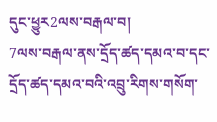དུང་ཕྱུར2ལས་བརྒལ་བ།
7ལས་བརྒལ་ནས་དྲོད་ཚད་དམའ་བ་དང་དྲོད་ཚད་དམའ་བའི་འབྲུ་རིགས་གསོག་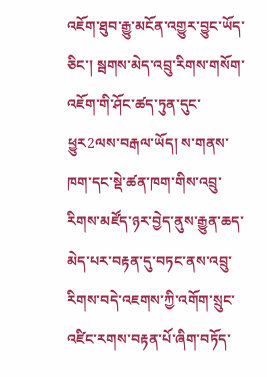འཇོག་ཐུབ་རྒྱུ་མངོན་འགྱུར་བྱུང་ཡོད་ཅིང་། སྦགས་མེད་འབྲུ་རིགས་གསོག་འཇོག་གི་ཤོང་ཚད་ཏུན་དུང་ཕྱུར2ལས་བརྒལ་ཡོད། ས་གནས་ཁག་དང་སྡེ་ཚན་ཁག་གིས་འབྲུ་རིགས་མཛོད་ཉར་བྱེད་ནུས་རྒྱུན་ཆད་མེད་པར་བརྟན་དུ་བཏང་ནས་འབྲུ་རིགས་བདེ་འཇགས་ཀྱི་འགོག་སྲུང་འཛིང་རགས་བརྟན་པོ་ཞིག་བཏོད་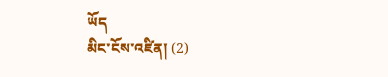ཡོད
མིང་ངོས་འཛིན། (2)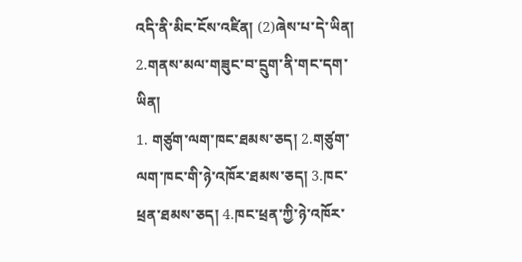འདི་ནི་མིང་ངོས་འཛིན། (2)ཞེས་པ་དེ་ཡིན།
2.གནས་མལ་གཟུང་བ་དྲུག་ནི་གང་དག་ཡིན།
1. གཙུག་ལག་ཁང་ཐམས་ཅད། 2.གཙུག་ལག་ཁང་གི་ཉེ་འཁོར་ཐམས་ཅད། 3.ཁང་ཕྲན་ཐམས་ཅད། 4.ཁང་ཕྲན་ཀྱི་ཉེ་འཁོར་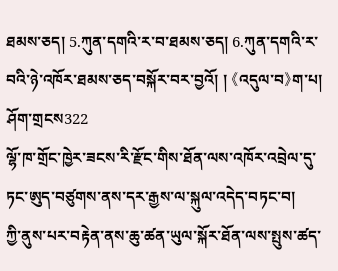ཐམས་ཅད། 5.ཀུན་དགའི་ར་བ་ཐམས་ཅད། 6.ཀུན་དགའི་ར་བའི་ཉེ་འཁོར་ཐམས་ཅད་བསྐོར་བར་བྱའོ། ། 《འདུལ་བ》ག་པ། ཤོག་གྲངས322
ལྷོ་ཁ་གྲོང་ཁྱེར་ཟངས་རི་རྫོང་གིས་ཐོན་ལས་འཁོར་འབྲེལ་དུ་ཏང་ཨུད་བཙུགས་ནས་དར་རྒྱས་ལ་སྐུལ་འདེད་བཏང་བ།
ཀྱི་ནུས་པར་བརྟེན་ནས་ཆུ་ཚན་ཡུལ་སྐོར་ཐོན་ལས་སྤུས་ཚད་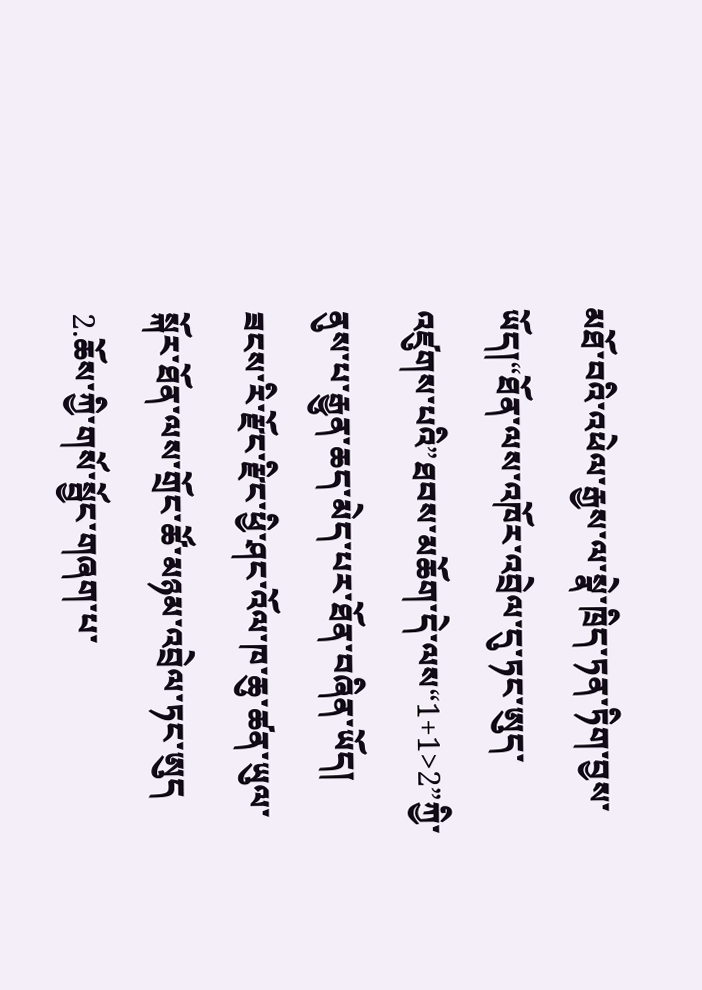མཐོ་བའི་འཕེལ་རྒྱས་ལ་སྣེ་ཁྲིད་ཏན་ཏིག་བྱས་ཡོད།“ཐོན་ལས་འཁོར་འབྲེལ་དུ་ཏང་ཨུད་འཛུགས་པའི”ཐབས་མཆོག་དེ་ལས“1+1>2”ཀྱི་ནུས་པ་རྒྱུན་ཆད་མེད་པར་ཐོན་བཞིན་ཡོད། ཟངས་རི་རྫོང་རྫིང་ཕྱི་ཤང་འོལ་ཁ་ཆུ་ཚན་ཡུལ་སྐོར་ཐོན་ལས་གྲོང་ཚོ་མཉམ་འབྲེལ་ཏང་ཨུད
2.ཆོས་ཀྱི་གསོ་སྦྱོང་གཞག་པ་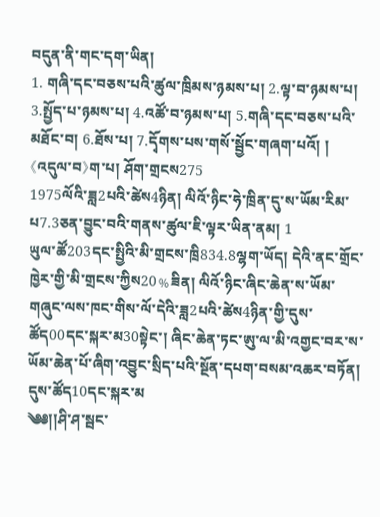བདུན་ནི་གང་དག་ཡིན།
1. གཞི་དང་བཅས་པའི་ཚུལ་ཁྲིམས་ཉམས་པ། 2.ལྟ་བ་ཉམས་པ། 3.སྤྱོད་པ་ཉམས་པ། 4.འཚོ་བ་ཉམས་པ། 5.གཞི་དང་བཅས་པའི་མཐོང་བ། 6.ཐོས་པ། 7.དྭོགས་པས་གསོ་སྦྱོང་གཞག་པའོ། ། 《འདུལ་བ》ག་པ། ཤོག་གྲངས275
1975ལོའི་ཟླ2པའི་ཚེས4ཉིན། ལིའོ་ཉིང་ཧེ་ཁྲིན་དུ་ས་ཡོམ་རིམ་པ7.3ཅན་བྱུང་བའི་གནས་ཚུལ་ཇི་ལྟར་ཡིན་ནམ། 1
ཡུལ་ཚོ203དང་སྤྱིའི་མི་གྲངས་ཁྲི834.8ལྷག་ཡོད། དེའི་ནང་གྲོང་ཁྱེར་གྱི་མི་གྲངས་ཀྱིས20﹪ཟིན། ལིའོ་ཉིང་ཞིང་ཆེན་ས་ཡོམ་གཞུང་ལས་ཁང་གིས་ལོ་དེའི་ཟླ2པའི་ཚེས4ཉིན་གྱི་དུས་ཚོད00དང་སྐར་མ30སྟེང་། ཞིང་ཆེན་ཏང་ཨུ་ལ་མི་འགྱང་བར་ས་ཡོམ་ཆེན་པོ་ཞིག་འབྱུང་སྲིད་པའི་སྔོན་དཔག་བསམ་འཆར་བཏོན། དུས་ཚོད10དང་སྐར་མ
༄༅།།ཤི་ཤ་སྦང་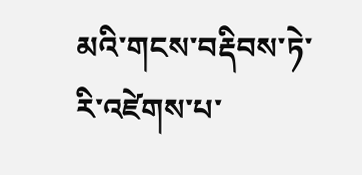མའི་གངས་བརྡིབས་ཏེ་རི་འཛེགས་པ་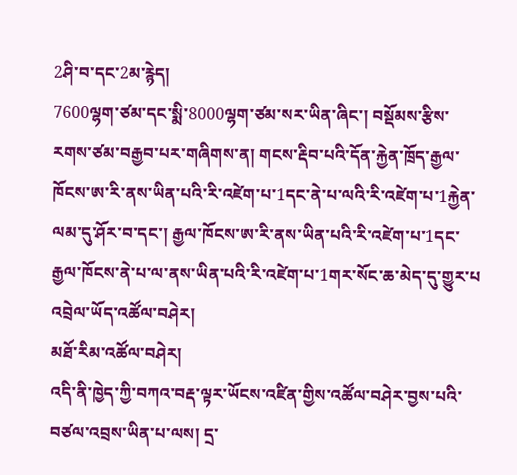2ཤི་བ་དང་2མ་རྙེད།
7600ལྷག་ཙམ་དང་སྨི་8000ལྷག་ཙམ་སར་ཡིན་ཞིང་། བསྡོམས་རྩིས་རགས་ཙམ་བརྒྱབ་པར་གཞིགས་ན། གངས་རྡིབ་པའི་དོན་རྐྱེན་ཁྲོད་རྒྱལ་ཁོངས་ཨ་རི་ནས་ཡིན་པའི་རི་འཛེག་པ་1དང་ནེ་པ་ལའི་རི་འཛེག་པ་1རྐྱེན་ལམ་དུ་ཤོར་བ་དང་། རྒྱལ་ཁོངས་ཨ་རི་ནས་ཡིན་པའི་རི་འཛེག་པ་1དང་རྒྱལ་ཁོངས་ནེ་པ་ལ་ནས་ཡིན་པའི་རི་འཛེག་པ་1གར་སོང་ཆ་མེད་དུ་གྱུར་པ
འབྲེལ་ཡོད་འཚོལ་བཤེར།
མཐོ་རིམ་འཚོལ་བཤེར།
འདི་ནི་ཁྱེད་ཀྱི་བཀའ་བརྡ་ལྟར་ཡོངས་འཛིན་གྱིས་འཚོལ་བཤེར་བྱས་པའི་བཙལ་འབྲས་ཡིན་པ་ལས། དྲ་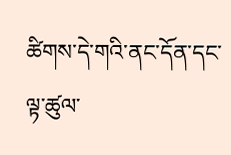ཚིགས་དེ་གའི་ནང་དོན་དང་ལྟ་ཚུལ་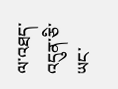ལ་འཐད་འདུན་ཅི་ཡང་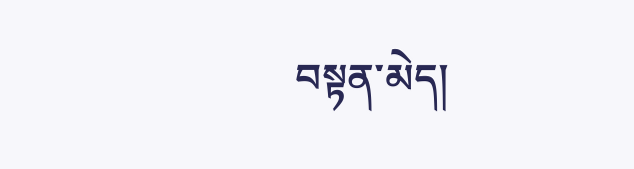བསྟན་མེད།